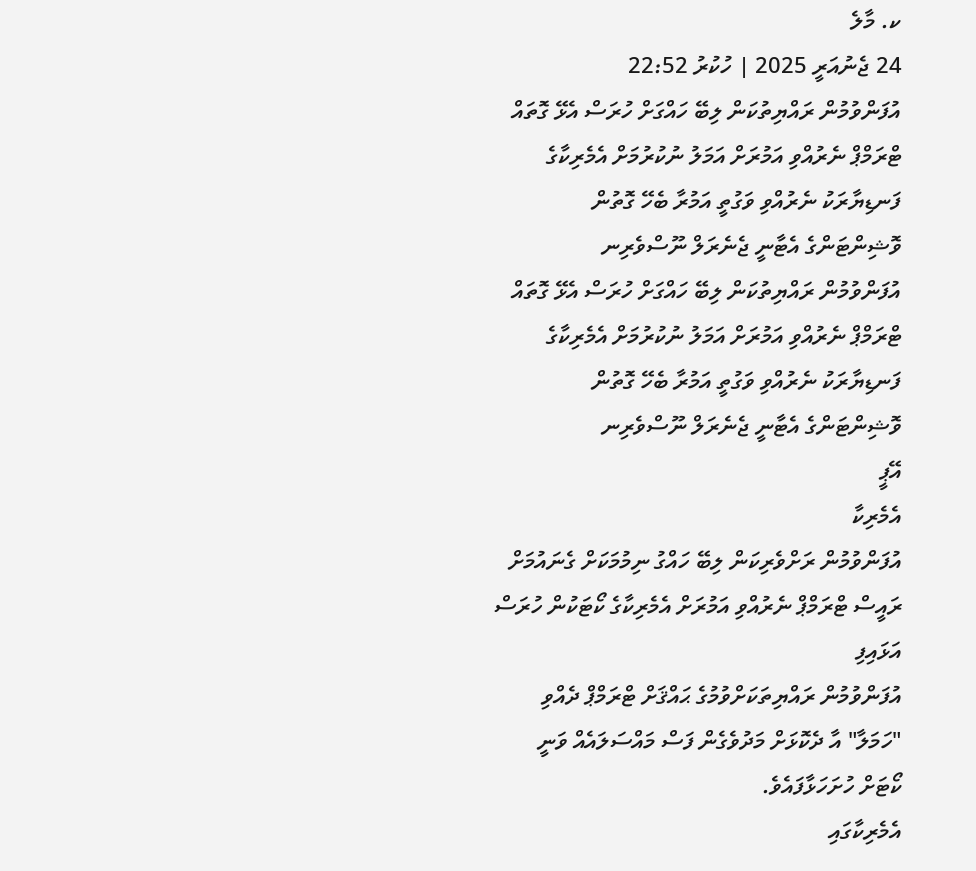ކ. މާލެ
24 ޖެނުއަރީ 2025 | ހުކުރު 22:52
އުފަންވުމުން ރައްޔިތުކަން ލިބޭ ހައްގަށް ހުރަސް އެޅޭ ގޮތައް ޓްރަމްޕް ނެރުއްވި އަމުރަށް އަމަލު ނުކުރުމަށް އެމެރިކާގެ ފަނޑިޔާރަކު ނެރުއްވި ވަގުތީ އަމުރާ ބެހޭ ގޮތުން ވޮޝިންޓަންގެ އެޓާނީ ޖެނެރަލް ނޫސްވެރިނ
އުފަންވުމުން ރައްޔިތުކަން ލިބޭ ހައްގަށް ހުރަސް އެޅޭ ގޮތައް ޓްރަމްޕް ނެރުއްވި އަމުރަށް އަމަލު ނުކުރުމަށް އެމެރިކާގެ ފަނޑިޔާރަކު ނެރުއްވި ވަގުތީ އަމުރާ ބެހޭ ގޮތުން ވޮޝިންޓަންގެ އެޓާނީ ޖެނެރަލް ނޫސްވެރިނ
އޭޕީ
އެމެރިކާ
އުފަންވުމުން ރަށްވެރިކަން ލިބޭ ހައްގު ނިމުމަކަށް ގެނައުމަށް ރައީސް ޓްރަމްޕް ނެރުއްވި އަމުރަށް އެމެރިކާގެ ކޯޓަކުން ހުރަސް އަޅައިފި
އުފަންވުމުން ރައްޔިތަކަށްވުމުގެ ޙައްޤަށް ޓްރަމްޕް ދެއްވި "ހަމަލާ" އާ ދެކޮޅަށް މަދުވެގެން ފަސް މައްސަލައެއް ވަނީ ކޯޓަށް ހުށަހަޅާފައެވެ.
އެމެރިކާގައި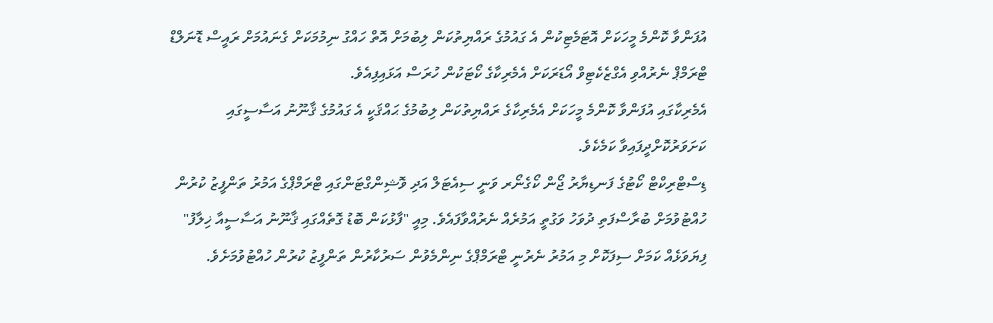އުފަންވާ ކޮންމެ މީހަކަށް އޮޓަމެޓިކުން އެ ގައުމުގެ ރައްޔިތުކަން ލިބުމަށް އޮތް ހައްގު ނިމުމަކަށް ގެނައުމަށް ރައީސް ޑޮނަލްޑް ޓްރަމްޕް ނެރުއްވި އެގްޒެކެޓިވް އޯޑަރަކަށް އެމެރިކާގެ ކޯޓަކުން ހުރަސް އަޅައިފިއެވެ.
އެމެރިކާގައި އުފަންވާ ކޮންމެ މީހަކަށް އެމެރިކާގެ ރައްޔިތުކަން ލިބުމުގެ ޙައްޤަކީ އެ ގައުމުގެ ޤާނޫނު އަސާސީގައި ކަށަވަރުކޮށްދީފައިވާ ކަމެކެވެ.
ޑިސްޓްރިކްޓް ކޯޓުގެ ފަނޑިޔާރު ޖޯން ކޯގެނޯރ ވަނީ ސިއެޓަލް އަދި ވޮޝިންގްޓަންގައި ޓްރަމްޕްގެ އަމުރު ތަންފީޒު ކުރުން ހުއްޓުވުމަށް ބުރާސްފަތި ދުވަހު ވަގުތީ އަމުރެއް ނެރުއްވާފައެވެ. މިއީ "ފާޅުކަން ބޮޑު ގޮތެއްގައި ޤާނޫނު އަސާސީއާ ޚިލާފު" ފިޔަވަޅެއް ކަމަށް ސިފަކޮށް މި އަމުރު ނެރުނީ ޓްރަމްޕްގެ ނިންމެވުން ސަރުކާރުން ތަންފީޒު ކުރުން ހުއްޓުވުމަށެވެ.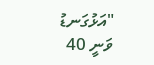"އަޅުގަނޑު ވަނީ 40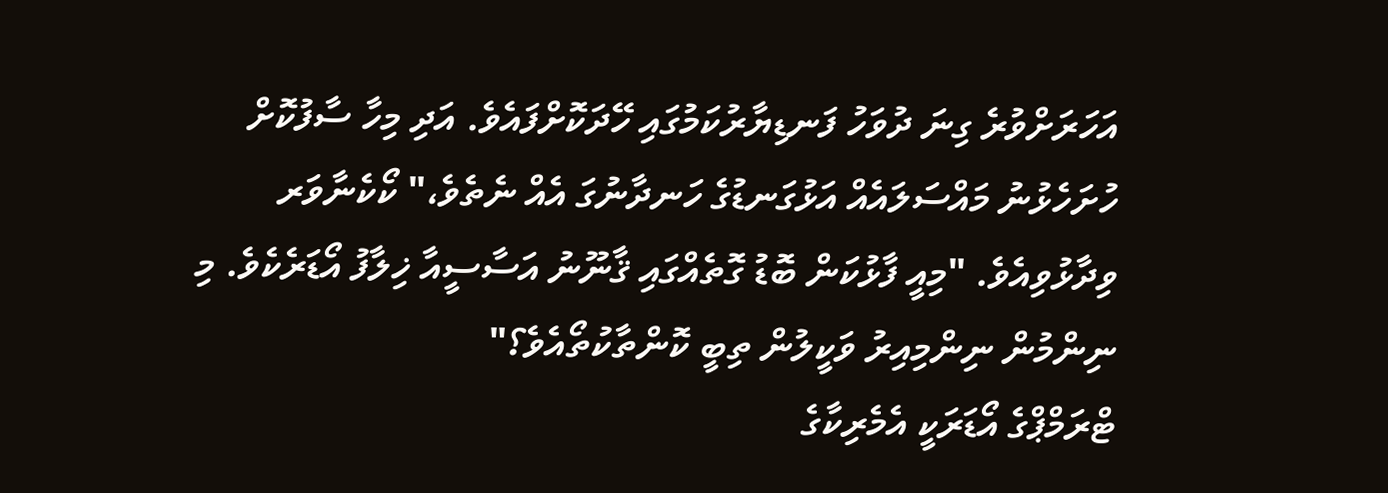އަހަރަށްވުރެ ގިނަ ދުވަހު ފަނޑިޔާރުކަމުގައި ހޭދަކޮށްފައެވެ. އަދި މިހާ ސާފުކޮށް ހުށަހެޅުނު މައްސަލައެއް އަޅުގަނޑުގެ ހަނދާނުގަ އެއް ނެތެވެ،" ކޯކެނާވަރ ވިދާޅުވިއެވެ. "މިއީ ފާޅުކަން ބޮޑު ގޮތެއްގައި ޤާނޫނު އަސާސީއާ ޚިލާފު އޯޑަރެކެވެ. މި ނިންމުން ނިންމިއިރު ވަކީލުން ތިބީ ކޮންތާކުތޯއެވެ؟"
ޓްރަމްޕްގެ އޯޑަރަކީ އެމެރިކާގެ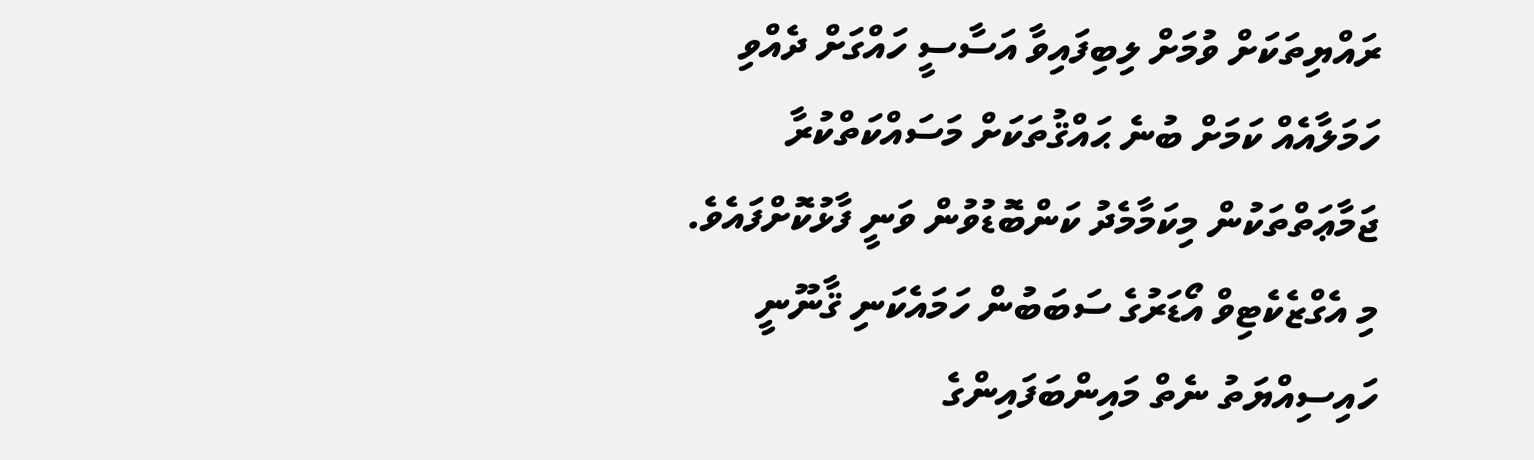ރައްޔިތަކަށް ވުމަށް ލިބިފައިވާ އަސާސީ ހައްގަށް ދެއްވި ހަމަލާއެއް ކަމަށް ބުނެ ޙައްޤުތަކަށް މަސައްކަތްކުރާ ޖަމާޢަތްތަކުން މިކަމާމެދު ކަންބޮޑުވުން ވަނީ ފާޅުކޮށްފައެވެ.
މި އެގްޒެކެޓިވް އޯޑަރުގެ ސަބަބުން ހަމައެކަނި ޤާނޫނީ ހައިސިއްޔަތު ނެތް މައިންބަފައިންގެ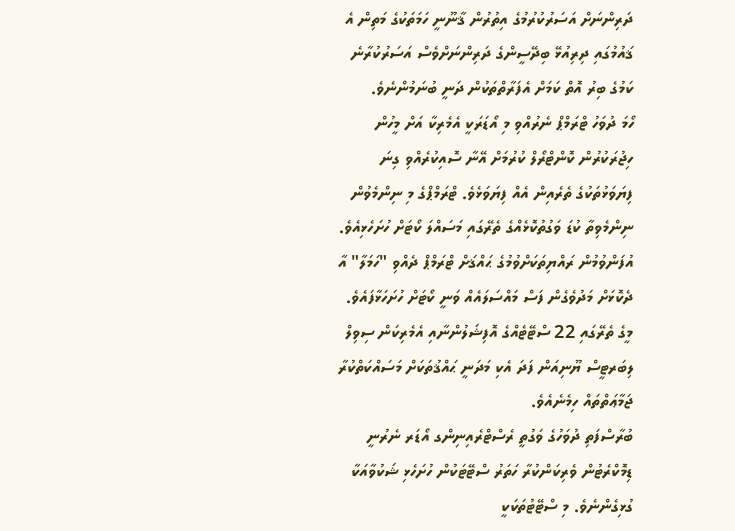ދަރިންނަށް އަސަރުކުރުމުގެ އިތުރުން ޤާނޫނީ ހަމަތަކުގެ މަތިން އެ ޤައުމުގައި ދިރިއުޅޭ ބިދޭސީންގެ ދަރިންނަށްވެސް އަސަރުކުރާނެ ކަމުގެ ބިރު އޮތް ކަމަށް އެފަރާތްތަކުން ދަނީ ބުނަމުންނެވެ.
ހޯމަ ދުވަހު ޓްރަމްޕް ނެރުއްވި މި އޯޑަރަކީ އެމެރިކާ އަށް މީހުން ހިޖުރަކުރުން ކޮންޓްރޯލް ކުރުމަށް އޭނާ ސޮއިކުރެއްވި ގިނަ ފިޔަވަޅުތަކުގެ ތެރެއިން އެއް ފިޔަވަޅެވެ. ޓްރަމްޕްގެ މި ނިންމެވުން ނިންމެވިތާ ކުޑަ ވަގުތުކޮޅެއްގެ ތެރޭގައި މަސައްލަ ކޯޓަށް ހުށަހެޅިއެވެ.
އުފަންވުމުން ރައްޔިތަކަށްވުމުގެ ޙައްޤަށް ޓްރަމްޕް ދެއްވި "ހަމަލާ" އާ ދެކޮޅަށް މަދުވެގެން ފަސް މައްސަލައެއް ވަނީ ކޯޓަށް ހުށަހަޅާފައެވެ. މީގެ ތެރޭގައި 22 ސްޓޭޓެއްގެ އޮފިޝަލުންނާއި އެމެރިކަން ސިވިލް ލިބަރޓީސް ޔޫނިއަން ފަދަ އެކި މަދަނީ ޙައްޤުތަކަށް މަސައްކަތްކުރާ ޖަމާޢަތްތައް ހިމެނެއެވެ.
ބުރާސްފަތި ދުވަހުގެ ވަގުތީ ރެސްޓްރެއިނިންގ އޯޑަރ ނެރުނީ ޑިމޮކްރެޓުން ވެރިކަންކުރާ ހަތަރު ސްޓޭޓަކުން ހުށަހެޅި ޝަކުވާއަކާ ގުޅިގެންނެވެ. މި ސްޓޭޓުތަކަކީ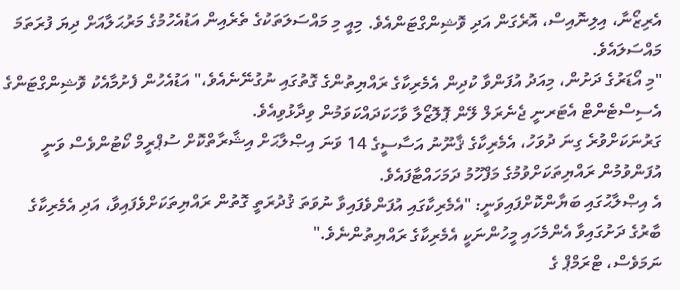އެރިޒޯނާ، އިލިނޮއިސް، އޮރެގަން އަދި ވޮޝިންގްޓަންއެވެ. މިއީ މި މައްސަލަތަކުގެ ތެރެއިން އަޑުއެހުމުގެ މަރުޙަލާއަށް ދިޔަ ފުރަތަމަ މައްސަލައެވެ.
"މި އޯޑަރުގެ ދަށުން، މިއަދު އުފަންވާ ކުދިން އެމެރިކާގެ ރައްޔިތުންގެ ގޮތުގައި ނުގުނޭނެއެވެ،" އަޑުއެހުން ފެށުމާއެކު ވޮޝިންގްޓަންގެ އެސިސްޓެންޓް އެޓަރނީ ޖެނެރަލް ލޭން ޕޮލޮޒޯލާ ވާހަކަދައްކަވަމުން ވިދާޅުވިއެވެ.
ގަރުނަކަށްވުރެ ގިނަ ދުވަހު، އެމެރިކާގެ ޤާނޫނު އަސާސީގެ 14 ވަނަ އިޞްލާޙަށް އިޝާރާތްކޮށް ސުޕްރީމް ކޯޓުންވެސް ވަނީ އުފަންވުމުން ރައްޔިތަކަށްވުމުގެ މަފްހޫމު ދަމަހައްޓާފައެވެ.
އެ އިޞްލާޙުގައި ބަޔާންކޮށްފައިވަނީ: "އެމެރިކާގައި އުފަންވެފައިވާ ނުވަތަ ޤުދުރަތީ ގޮތުން ރައްޔިތަކަށްވެފައިވާ، އަދި އެމެރިކާގެ ބާރުގެ ދަށުގައިވާ އެންމެހައި މީހުންނަކީ އެމެރިކާގެ ރައްޔިތުންނެވެ."
ނަމަވެސް، ޓްރަމްޕް ގެ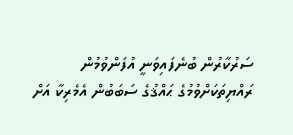ސަރުކާރުން ބުނެފައިވަނީ އުފަންވުމުން ރައްޔިތަކަށްވުމުގެ ޙައްޤުގެ ސަބަބުން އެމެރިކާ އަށް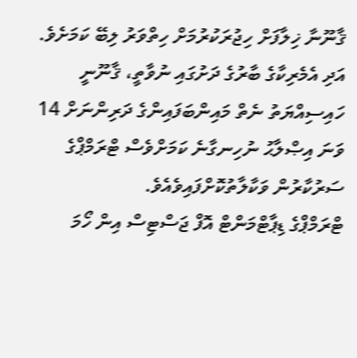ޤާނޫނާ ޚިލާފަށް ހިޖުރަކުރުމަށް ހިތްވަރު ލިބޭ ކަމަށެވެ.
އަދި އެމެރިކާގެ ބާރުގެ ދަށުގައި ނުވާތީ، ޤާނޫނީ ހައިސިއްޔަތު ނެތް މައިންބަފައިންގެ ދަރިންނަށް 14 ވަނަ އިޞްލާޙު ނުހިނގާނެ ކަމަށްވެސް ޓްރަމްޕްގެ ސަރުކާރުން ވަކާލާތުކޮށްފައިވެއެވެ.
ޓްރަމްޕްގެ ޑިޕާޓްމަންޓް އޮފް ޖަސްޓިސް އިން ހޯމަ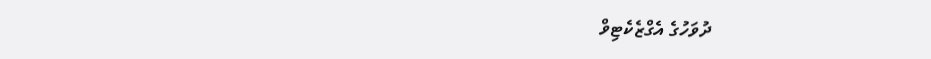ދުވަހުގެ އެގްޒެކެޓިވް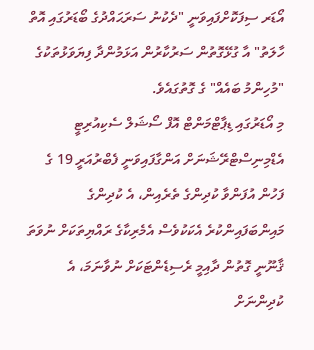އޯޑަރ ސިފަކޮށްފައިވަނީ "ދެކުނު ސަރަޙައްދުގެ ބޯޑަރުގައި އޮތް ހާލަތު" އާ ގުޅޭގޮތުން ސަރުކާރުން އަޅަމުންދާ ފިޔަވަޅުތަކުގެ "މުހިންމު ބައެއް" ގެ ގޮތުގައެވެ.
މި އޯޑަރުގައި ޑިޕާޓްމަންޓް އޮފް ސޯޝަލް ސެކިއުރިޓީ އެޑްމިނިސްޓްރޭޝަނަށް އަންގާފައިވަނީ ފެބްރުއަރީ 19 ގެ ފަހުން އުފަންވާ ކުދިންގެ ތެރެއިން، އެ ކުދިންގެ މައިންބަފައިންކުރެ އެކަކުވެސް އެމެރިކާގެ ރައްޔިތަކަށް ނުވަތަ ޤާނޫނީ ގޮތުން ދާއިމީ ރެސިޑެންޓަކަށް ނުވާނަމަ، އެ ކުދިންނަށް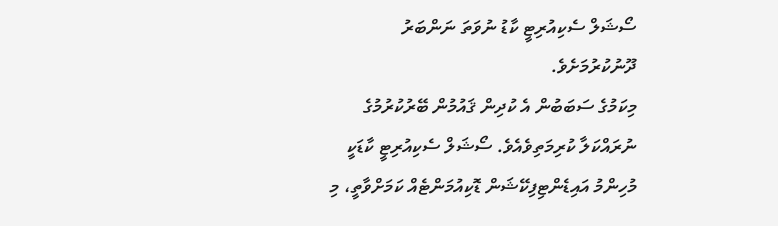ސޯޝަލް ސެކިއުރިޓީ ކާޑު ނުވަތަ ނަންބަރު ދޫނުކުރުމަށެވެ.
މިކަމުގެ ސަބަބުން އެ ކުދިން ޤައުމުން ބޭރުކުރުމުގެ ނުރައްކަލާ ކުރިމަތިވެއެވެ. ސޯޝަލް ސެކިއުރިޓީ ކާޑަކީ މުހިންމު އައިޑެންޓިފިކޭޝަން ޑޮކިއުމަންޓެއް ކަމަށްވާތީ، މި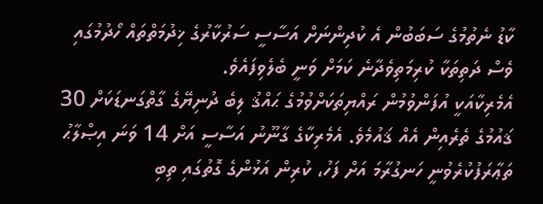ކާޑު ނެތުމުގެ ސަބަބުން އެ ކުދިންނަށް އަސާސީ ސަރުކާރުގެ ޚިދުމަތްތައް ހޯދުމުގައި ވެސް ދަތިތަކާ ކުރިމަތިވެދާނެ ކަމަށް ވަނީ ބެލެވިފައެވެ.
އެމެރިކާއަކީ އުފަންވުމުން ރައްޔިތަކަށްވުމުގެ ޙައްޤު ލިބެ ދުނިޔޭގެ ގާތްގަނޑަކަށް 30 ޤައުމުގެ ތެރެއިން އެއް ޤައުމެވެ. އެމެރިކާގެ ގާނޫނު އަސާސީ އަށް 14 ވަނަ އިޞްލާޙު ތަޢާރަފުކުރެވުނީ ހަނގުރާމަ އަށް ފަހު، ކުރިން އަޅުންގެ ގޮތުގައި ތިބި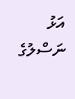އަޅު ނަސްލުގެ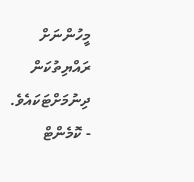މީހުންނަށް ރައްޔިތުކަން ދިނުމަށްޓަކައެވެ.
- ކޮމެންޓް